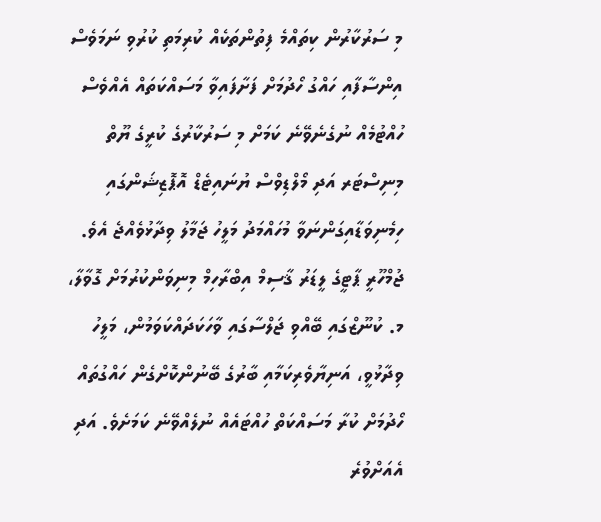މި ސަރުކާރުން ކިތައްމެ ފިތުންތަކެއް ކުރިމަތި ކުރުވި ނަމަވެސް އިންސާފާއި ހައްގު ހޯދުމަށް ފަށާފައިވާ މަސައްކަތައް އެއްވެސް ހުއްޓުމެއް ނުގެނެވޭނެ ކަމަށް މި ސަރުކާރުގެ ކުރީގެ ޔޫތް މިނިސްޓަރ އަދި މޯލްޑިވްސް ޔުނައިޓެޑް އޮޕޮޒިޝަންގައި ހިމެނިވަޑާއިގަންނަވާ މުހައްމަދު މަލީހު ޖަމާލު ވިދާޅުވެއްޖެ އެވެ.
ޖުމްހޫރީ ޕާޓީގެ ލީޑަރު ޤާސިމް އިބްރާހިމް މިނިވަންކުރުމަށް ގޮވާލާ، މ. ކުނޫޒްގައި ބޭއްވި ޖަލްސާގައި ވާހަކަދައްކަވަމުން، މަލީހު ވިދާޅުވީ، އަނިޔާވެރިކަމާއި ބާރުގެ ބޭނުންކޮށްގެން ހައްގުތައް ހޯދުމަށް ކުރާ މަސައްކަތް ހުއްޓައެއް ނުލެއްވޭނެ ކަމަށެވެ. އަދި އެއަށްވުރެ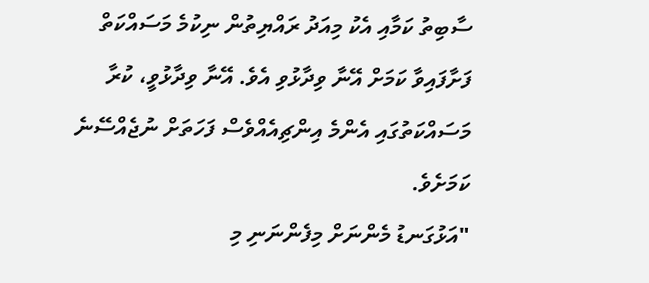ސާބިތު ކަމާއި އެކު މިއަދު ރައްޔިތުން ނިކުމެ މަސައްކަތް ފަށާފައިވާ ކަމަށް އޭނާ ވިދާޅުވި އެވެ. އޭނާ ވިދާޅުވީ، ކުރާ މަސައްކަތުގައި އެންމެ އިންޗިއެއްވެސް ފަހަތަށް ނުޖެއްސޭނެ ކަމަށެވެ.
"އަޅުގަނޑު މެންނަށް މިފެންނަނި މި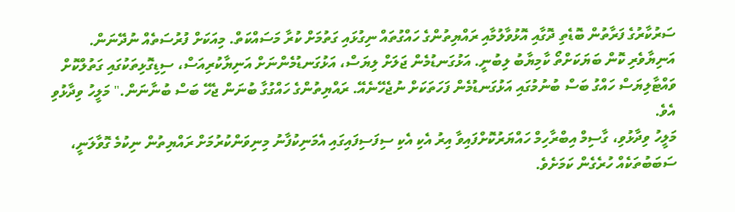ސަރުކާރުގެ ފަރާތުން ބޮޑެތި ދޮގާއި އޮޅުވާލުމާއި ރައްޔިތުންގެ ހައްގުތައް ނިގުޅައި ގަތުމަށް ކުރާ މަސައްކަތް. މިއަކަށް ފުރުސަތެއް ނުދޭނަން. އަނިޔާވެރި ކޮން ބަޔަކަށްތޯ ކާމިޔާބު ލިބުނީ. އަޅުގަނޑުމެން ޖަލަށް ލިޔަސް، އަޅުގަނޑުމެންނަށް އަނިޔާކުރިއަސް، ސިޑިގޮޅިތަކުގައި ގަތުލްކޮށް ވައްޓާލިޔަސް ހައްގު ބަސް ބުނުމުގައި އަޅުގަނޑުމެން ފަހަތަކަށް ނުޖެހޭނެއޭ. ރައްޔިތުންގެ ހައްގުގާ ބުނަން ޖެހޭ ބަސް ބުނާނަން." މަލީހު ވިދާޅުވި އެވެ.
މަލީހު ވިދާޅުވި، ގާސިމް އިބްރާހިމް ހައްޔަރުކޮށްފައިވާ އިރު އެކި އެކި ސިފަސިފައިގައި އެމަނިކުފާނު މިނިވަންކުރުމަށް ރައްޔިތުން ނިކުމެ ގޮވާލަނީ، ސަބަބުތަކެއް ހުރެގެން ކަމަށެވެ.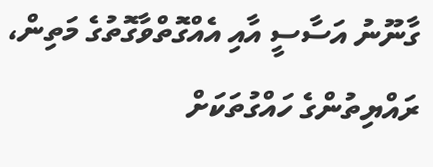ގާނޫނު އަސާސީ އާއި އެއްގޮތްވާގޮތުގެ މަތިން، ރައްޔިތުންގެ ހައްގުތަކަށް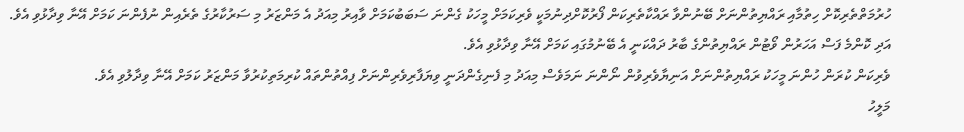ހުރުމަތްތެރިކޮށް ހިތުމާއި ރައްޔިތުންނަށް ބޭނުންވާ ރައްކާތެރިކަން ފޯރުކޮށްދިނުމަކީ ވެރިކަމަށް މީހަކު ގެންނަ ސަބަބުކަމަށް ވާއިރު މިއަދު އެ މަންޒަރު މި ސަރުކާރުގެ ތެރެއިން ނުފެންނަ ކަމަށް އޭނާ ވިދާޅުވި އެވެ. އަދި ކޮންމެ ފަސް އަހަރުން ވޯޓުން ރައްޔިތުންގެ ބާރު ދައްކަނީ އެ ބޭނުމުގައި ކަމަށް އޭނާ ވިދާޅުވި އެވެ.
ވެރިކަން ކުރަން ހުންނަ މީހަކު ރައްޔިތުންނަށް އަނިޔާވެރިވުން ނޯންނަ ނަމަވެސް މިއަދު މި ފެނިގެންދަނީ ވިޔަފާރިވެރިންނަށް ފިއްތުންތައް ކުރިމަތިކުރުވާ މަންޒަރު ކަމަށް އޭނާ ވިދާލުވި އެވެ.
މަލީހު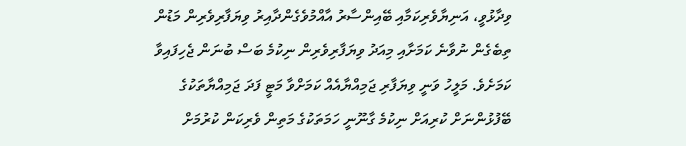ވިދާޅުވީ، އަނިޔާވެރިކަމާއި ބޭއިންސާރު އާއްމުވެގެންދާއިރު ވިޔަފާރިވެރިން މަޑުން ތިބެގެން ނުވާނެ ކަމަށާއި މިއަދު ވިޔަފާރިވެރިން ނިކުމެ ބަސް ބުނަން ޖެހިފައިވާ ކަމަށެވެ. މަލީހު ވަނީ ވިޔަފާރި ޖަމިއްޔާއެއް ކަމަށްވާ މަޓީ ފަދަ ޖަމިއްޔާތަކުގެ ބޭފުޅުންނަށް ކުރިއަށް ނިކުމެ ގާނޫނީ ހަމަތަކުގެ މަތިން ވެރިކަން ކުރުމަށް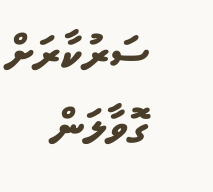ސަރުކާރަށް ގޮވާލަން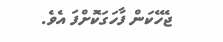ޖެހޭކަން ފާހަގަކޮށްފަ އެވެ.